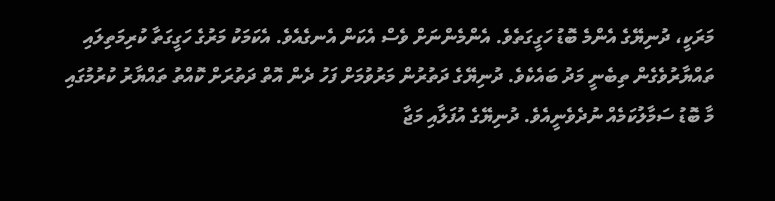މަރަކީ، ދުނިޔޭގެ އެންމެ ބޮޑު ހަގީގަތެވެ. އެންމެންނަށް ވެސް އެކަން އެނގެއެވެ. އެކަމަކު މަރުގެ ހަގީގަތާ ކުރިމަތިލައި ތައްޔާރުވެގެން ތިބެނީ މަދު ބައެކެވެ. ދުނިޔޭގެ ދަތުރުން މަރުވުމަށް ފަހު ދެން އޮތް ދަތުރަށް ކޮއްތު ތައްޔާރު ކުރުމުގައި މާ ބޮޑު ސަމާލުކަމެއް ނުދެވެނީއެވެ. ދުނިޔޭގެ އުފަލާއި މަޖާ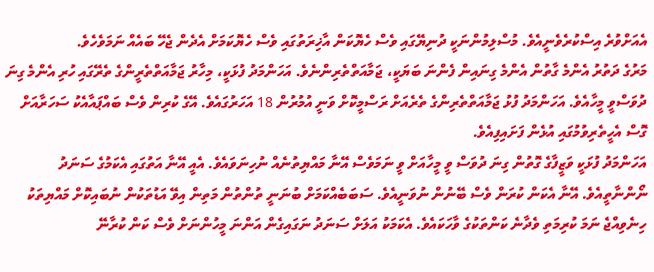އެއަށްވުރެ އިސްކުރެވެނީއެވެ. މުސްލިމުންނަކީ ދުނިޔޭގައި ވެސް ހެޔޮކަން އާޚިރަތުގައި ވެސް ހެޔޮކަމަށް އެދެން ޖެހޭ ބައެއް ނަމަވެހެވެ.
މަރުގެ ދަތުރު އެންމެ ގާތުން އެންމެ ގިނައިން ފެންނަ ބަޔަކީ، ޖަމާއަތްތެރިންނެވެ. އަހަންމަދު ފުޅަކީ، މިހާރު ޖަމާއަތްތެރީންގެ ތެރޭގައި ހުރި އެންމެ ގިނަ ދުވަސްވީ މީހާއެވެ. އަހަންމަދު ފުޅު ޖަމާއަތްތެރިންގެ ތެރެއަށް ރަސްމީކޮށް ވަނީ އުމުރުން 18 އަހަރުގައެވެ. އޭގެ ކުރިން ވެސް ބައްޕައާއެކު ސަހަރާއަށް ގޮސް އެހީތެރިވުމުގައި އުޅެން ފަށައިފިއެވެ.
އަހަންމަދު ފުޅަކީ ވަޒީފާގެ ގޮތުން ގިނަ ދުވަސް ވީ މީހާއަށް ވީ ނަމަވެސް އޭނާ މައްޔިތުނެއް ނުހިނަވައެވެ. އެއީ އޭނާ އަތުގައި އެކަމުގެ ސަނަދު ނޯންނާތީއެވެ. އޭނާ އެކަން ކުރަން ވެސް ބޭނުން ނުވަނީއެވެ. ސަބަބެއްކަމަށް ބުނަނީ ތުންތުން މަތިން އިވޭ އަޑުތަކުން ނުބައިކޮށް މައްޔިތަކު ހިނެވިއްޖެ ނަމަ ކުރިމަތި ވެދާނެ ކަންތަކުގެ ވާހަކައެވެ. އެކަމަކު އަލަށް ސަނަދު ނަގައިގެން އަންނަ މީހުންނަށް ވެސް ކަން ކުރާނޭ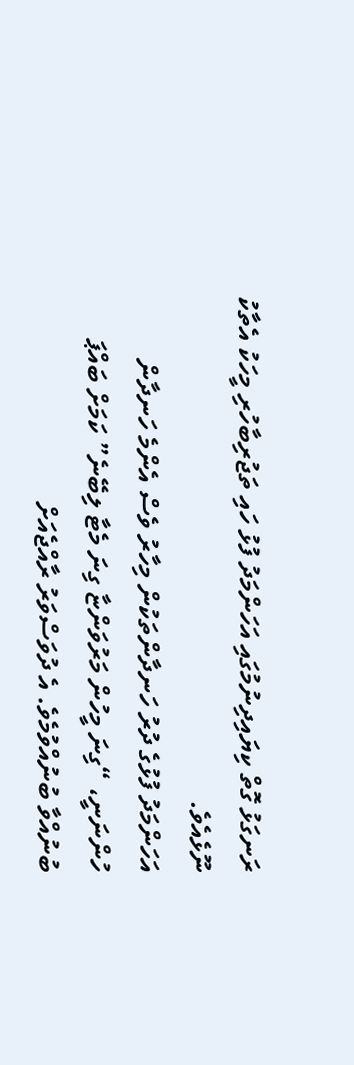ރަނގަޅު ގޮތް ކިޔައިދިނުމުގައި އަހަންމަދު ފުޅު ހައި ތަޖުރިބާހުރި މީހަކު އެތާކު ނޫޅެއެވެ.
އަހަންމަދު ފުޅުގެ ދުރު ހަނދާންތަކުން މިހާރު ވެސް އެންމެ ހަނދާން ހުންނަނީ، “ގިނަ މީހުން މަރުވަންޏާ ގިނަ މެޓާ ލިބޭނެ” ކަމަށް ބައްޕަ ބުނުއްވާ ބުނުއްވުމެވެ. އެ ދުވަސްވަރު ރާއްޖެއަށް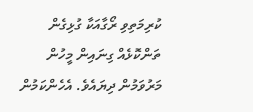ކުރިމަތިވި ރޯގާއަކާ ގުޅިގެން ތަންކޮޅެއް ގިނައިން މީހުން މަރުވަމުން ދިޔައެވެ. އެހެންކަމުން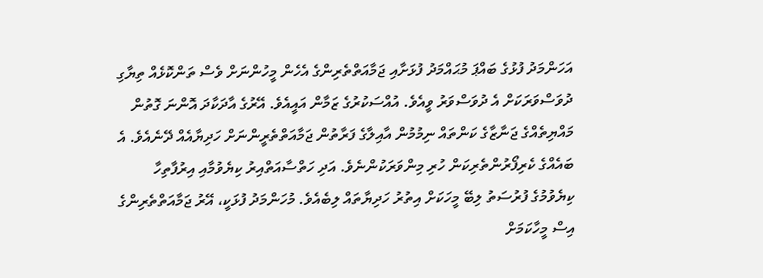އަހަންމަދު ފުޅުގެ ބައްޕަ މުޙައްމަދު ފުޅަށާއި ޖަމާއަތްތެރިންގެ އެހެން މީހުންނަށް ވެސް ތަންކޮޅެއް ތިޔާގި ދުވަސްވަރަކަށް އެ ދުވަސްވަރު ވީއެވެ. އުއްސަކުރުގެ ޒަމާން އައީއެވެ. އޭރުގެ އާދަކާދަ އޮންނަ ގޮތުން މައްޔިތެއްގެ ޖަނާޒާގެ ކަންތައް ނިމުމުން އާއިލާގެ ފަރާތުން ޖަމާއަތްތެރީންނަށް ހަދިޔާއެއް ދޭނެއެވެ. އެ ބައެއްގެ ކެރިފޯރުންތެރިކަން ހުރި މިންވަރަކުންނެވެ. އަދި ހަތްސާއަތްއިރު ކިޔެވުމާއި އިރުފާތިހާ ކިޔެވުމުގެ ފުރުސަތު ލިބޭ މީހަކަށް އިތުރު ހަދިޔާތައް ލިބެއެވެ. މުހަންމަދު ފުޅަކީ، އޭރު ޖަމާއަތްތެރިންގެ އިސް މީހާކަމަށް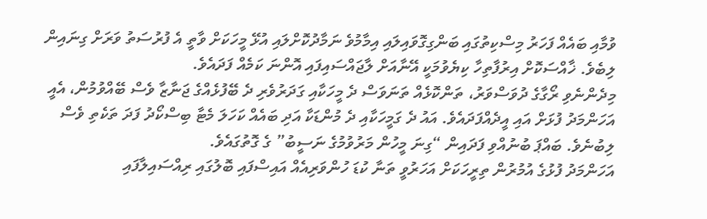ވުމާއި ބައެއް ފަހަރު މިސްކިތުގައި ބަންގިގޮވައިލައި އިމާމުވެ ނަމާދުކޮށްލައި އުޅޭ މީހަކަށް ވާތީ އެ ފުރުސަތު ވަރަށް ގިނައިން ލިބެވެ. ޚާއްސަކޮށް އިރުފާތިހާ ކިޔެވުމަކީ އޭނާއަށް ލާޖައްސައިފައި އޮންނަ ކަމެއް ފަދައެވެ.
މިދެންނެވި ރޯގާގެ ދުވަސްވަރު، ތަންކޮޅެއް ތަނަވަސް ދެ މީހަކާއި ގަދަރުވެރި ދެ ބޭފުޅެއްގެ ޖަނާޒާ ވެސް ބޭއްވުމުން، އެއީ އަހަންމަދު ފުޅަށް އައި އީދެއްފަދައެވެ. އައު ދެ ގަމީހަކާއި ދެ މުންޑަކާ އަދި ބައެއް ކަހަލަ މެޓާ ބިސްކޯދު ފަދަ ތަކެތި ވެސް ލިބުނެވެ. ބައްޕަ ބުނުއްވި ފަދައިން “ގިނަ މީހުން މަރުވުމުގެ ނަސީބު” ގެ ގޮތުގައެވެ.
އަހަންމަދު ފުޅުގެ އުމުރުން ތިރީހަކަށް އަހަރުވީ ތަނާ ކުޑަ ހުންވަރިއެއް އައިސްފައި ބޮލުގައި ރިއްސައިލާފައި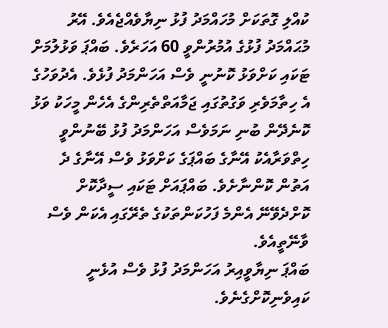ކުއްލި ގޮތަކަށް މުހައްމަދު ފުޅު ނިޔާވެއްޖެއެވެ. އޭރު މުޙައްމަދު ފުޅުގެ އުމުރުންވީ 60 އަހަރެވެ. ބައްޕަ ވަޅުލުމަށް ޓަކައި ކަށްވަޅު ކޮނުނީ ވެސް އަހަންމަދު ފުޅެވެ. އެދުވަހުގެ އެ ހިތާމަވެރި ވަގުތުގައި ޖަމާއަތްތެރިންގެ އެހެން މީހަކު ވަޅު ކޮނެދޭން ބުނި ނަމަވެސް އަހަންމަދު ފުޅު ބޭނުންވީ ހިތްވަރާއެކު އޭނާގެ ބައްޕަގެ ކަށްވަޅު ވެސް އޭނާގެ ދެ އަތުން ކޮންނާށެވެ. ބައްޕައަށް ޓަކައި ސީދާކޮށް ކޮށްދެވޭނޭ އެންމެ ފަހުކަންތަކުގެ ތެރޭގައި އެކަން ވެސް ވާނޭތީއެވެ.
ބައްޕަ ނިޔާވީއިރު އަހަންމަދު ފުޅު ވެސް އުޅެނީ ކައިވެނިކޮށްގެނެވެ.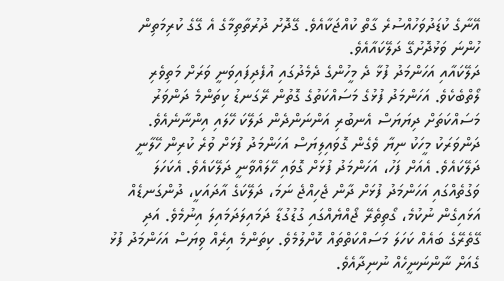އޭނާގެ ކުޑަދުވަހުއްސުރެ ގާތް ކުއްޖަކާއެވެ. ގޭދޮށު ދުރުތާތިމާގެ އެ ގޭގެ ކުރިމަތިން ހުންނަ ވަޅުދޮށުގޭ ދަލޭކައާއެވެ.
ދަލޭކައާއި އަހަންމަދު ފުޅާ ދެ މީހުންގެ ދެމެދުގައި އުފެދިފައިވަނީ ވަރަށް މަތިވެރި ލޯތްބެކެވެ. އަހަންމަދު ފުޅުގެ މަސައްކަތުގެ ގޮތުން ރޭގަނޑު ކިތަންމެ ދަންވަރު މަސައްކަތަށް ދިޔަޔަސް އެނބުރި އަންނަންދެން ދަލޭކަ ހޭލައި އިންނާނެއެވެ. ދަންވަރަކު މީހަކު ނިޔާ ވެގެން ގޮވައިލިޔަސް އަހަންމަދު ފުޅަށް ވުރެ ކުރިން ހޭލާނީ ދަލޭކައެވެ. އެއަށް ފަހު، އަހަންމަދު ފުޅަށް ގޮވައި ހޭލައްވާނީ ދަލޭކައެވެ. އެކަހަލަ ވަގުތެއްގައި އަހަންމަދު ފުޅަށް ދާން ޖެހިއްޖެ ނަމަ، ދަލޭކަގެ އާދައަކީ، ދުންގަނޑެއް އަޅައިގެން ނުކުމެ، ގޯތިތެރޭ ޖޯއްޔެއްގައި ގުޑުގުޑާ ދަމައިލަދަމައިލަ އިނުމެވެ. އަދި ގޭތެރޭގެ ބައެއް ކަހަލަ މަސައްކަތްތައް ކޮށްލުމެވެ. ކިތަންމެ އިރެއް ވިޔަސް އަހަންމަދު ފުޅު ގެއަށް ނާންނަނީހެއް ނުނިދާއެވެ.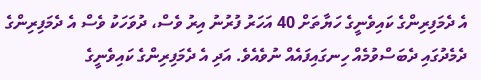އެ ދެމަފިރިންގެ ކައިވެނީގެ ހަޔާތަށް 40 އަހަރު ފުރުނު އިރު ވެސް، ދުވަހަކު ވެސް އެ ދެމަފިރިންގެ ދެމެދުގައި ދެބަސްވުމެއް ހިނގައިފައެއް ނުވެއެވެ. އަދި އެ ދެމަފިރިންގެ ކައިވެނީގެ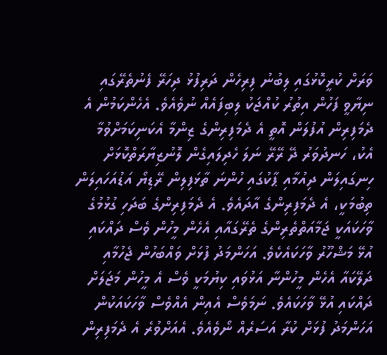ވަރަށް ކުރީކޮޅުގައި ލިބުނު ފިރިހެން ދަރިފުޅު ދިހަރޭ ފެނުތެރޭގައި ނިޔާވީ ފަހުން އިތުރު ކުއްޖަކު ލިބިފައެއް ނުވެއެވެ. އެހެންކަމުން އެ ދެމަފިރިން އުފުލަން އޮތީ އެ ދެމަފިރިންގެ ޒިންމާ އެކަނިކަމަށްވުމާ އެކު، ހަނދުވަރު ދޭ ރޭރޭ ނަލަ ހެދިލައިގެން ލޮނުޒިޔާރަތްކޮޅަށް ހިނގައިލަން ދިއުމާއި ޕާކުގައި ހުންނަ ތާޅަފިލިން ރޭޑިޔޯ އަޑުއަހައިލަން ތިބުމަކީ، އެ ދެމަފިރިންގެ އާދައެވެ. އެ ދެމަފިރިންގެ ބަދަހި ގުޅުމުގެ ވާހަކައަކީ ޖަމާއަތްތެރިންގެ ތެރޭގައާއި އެހެން މީހުން ވެސް ދައްކައި އުޅޭ މަޝްހޫރު ވާހަކައެކެވެ. އަހަންމަދު ފުޅަށް ވައްބަހުން ޖެހުމާއި ދަލޭކައާ އެހެން މީހުންނާ އަޅުވައި ކިޔުމަކީ ވެސް އެ މީހުން މަޖަލަށް ދައްކައި އުޅޭ ވާހަކައެވެ. ނަމަވެސް އެއިން އެއްވެސް ވާހަކައަކުން އަހަންމަދު ފުޅަށް ކުރާ އަސަރެއް ނޯވެއެވެ. އެއަށްވުރެ އެ ދެމަފިރިން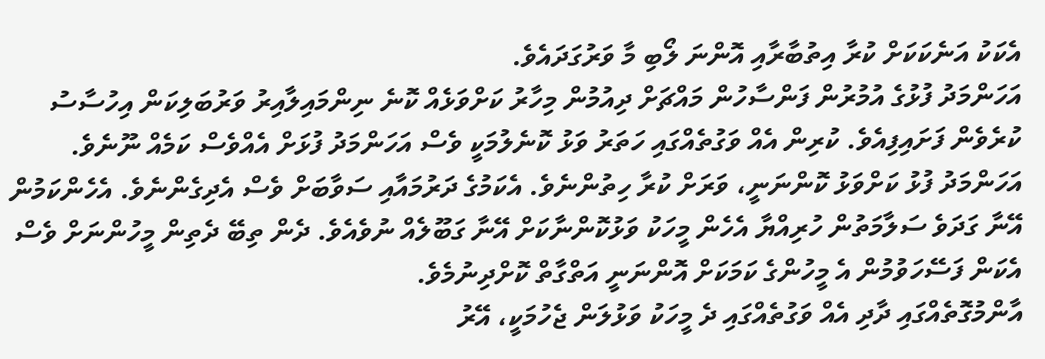އެކަކު އަނެކަކަށް ކުރާ އިތުބާރާއި އޮންނަ ލޯބި މާ ވަރުގަދައެވެ.
އަހަންމަދު ފުޅުގެ އުމުރުން ފަންސާހުން މައްޗަށް ދިއުމުން މިހާރު ކަށްވަޅެއް ކޮނެ ނިންމައިލާއިރު ވަރުބަލިކަން އިހުސާސު ކުރެވެން ފަށައިފިއެވެ. ކުރިން އެއް ވަގުތެއްގައި ހަތަރު ވަޅު ކޮނެލުމަކީ ވެސް އަހަންމަދު ފުޅަށް އެއްވެސް ކަމެއް ނޫނެވެ. އަހަންމަދު ފުޅު ކަށްވަޅު ކޮންނަނީ، ވަރަށް ކުރާ ހިތުންނެވެ. އެކަމުގެ ދަރުމައާއި ސަވާބަށް ވެސް އެދިގެންނެވެ. އެހެންކަމުން އޭނާ ގަދަވެ ސަލާމަތުން ހުރިއްޔާ އެހެން މީހަކު ވަޅުކޮންނާކަށް އޭނާ ގަބޫލެއް ނުވެއެވެ. ދެން ތިބޭ ދެތިން މީހުންނަށް ވެސް އެކަން ފަސޭހަވުމުން އެ މީހުންގެ ކަމަކަށް އޮންނަނީ އަތްގާތް ކޮށްދިނުމެވެ.
އާންމުގޮތެއްގައި ދާދި އެއް ވަގުތެއްގައި ދެ މީހަކު ވަޅުލަން ޖެހުމަކީ، އޭރު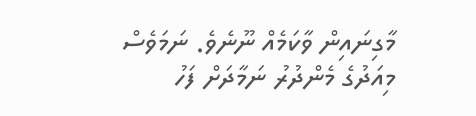މާގިނައިން ވާކަމެއް ނޫނެވެ. ނަމަވެސް މިއަދުގެ މެންދުރު ނަމާދަށް ފަހު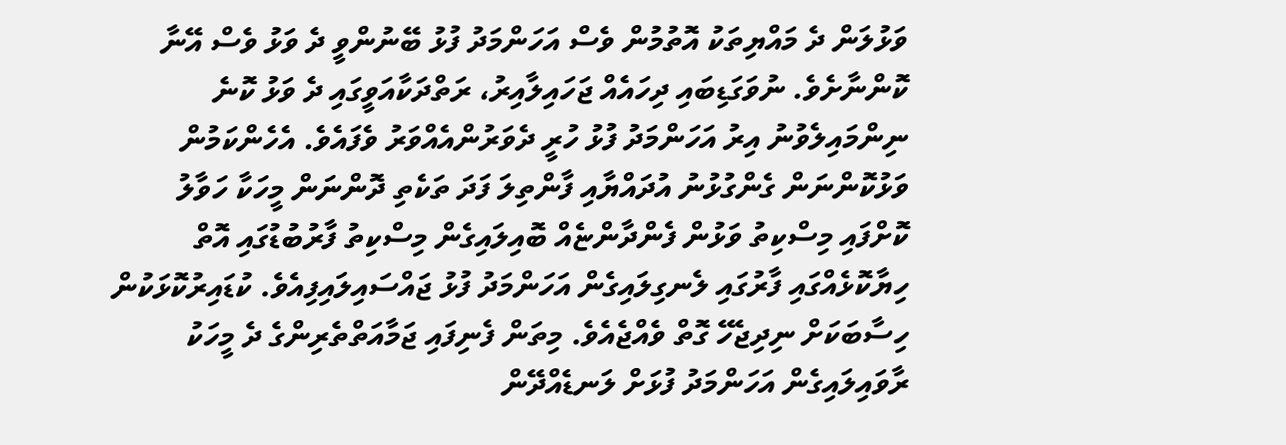ވަޅުލަން ދެ މައްޔިތަކު އޮތުމުން ވެސް އަހަންމަދު ފުޅު ބޭނުންވީ ދެ ވަޅު ވެސް އޭނާ ކޮންނާށެވެ. ނުވަގަޑިބައި ދިހައެއް ޖަހައިލާއިރު، ރަތްދަކާއަވީގައި ދެ ވަޅު ކޮނެ ނިންމައިލެވުނު އިރު އަހަންމަދު ފުޅު ހުރީ ދެވަރުންއެއްވަރު ވެފައެވެ. އެހެންކަމުން ވަޅުކޮންނަން ގެންގުޅުނު އުދައްޔާއި ފާންތިލަ ފަދަ ތަކެތި ދޮންނަން މީހަކާ ހަވާލު ކޮށްފައި މިސްކިތު ވަޅުން ފެންދާންޏެއް ބޮއިލައިގެން މިސްކިތު ފާރުބުޑުގައި އޮތް ހިޔާކޮޅެއްގައި ފާރުގައި ލެނގިލައިގެން އަހަންމަދު ފުޅު ޖައްސައިލައިފިއެވެ. ކުޑައިރުކޮޅަކުން ހިސާބަކަށް ނިދިޖެހޭ ގޮތް ވެއްޖެއެވެ. މިތަން ފެނިފައި ޖަމާއަތްތެރިންގެ ދެ މީހަކު ރާވައިލައިގެން އަހަންމަދު ފުޅަށް ލަނޑެއްދޭން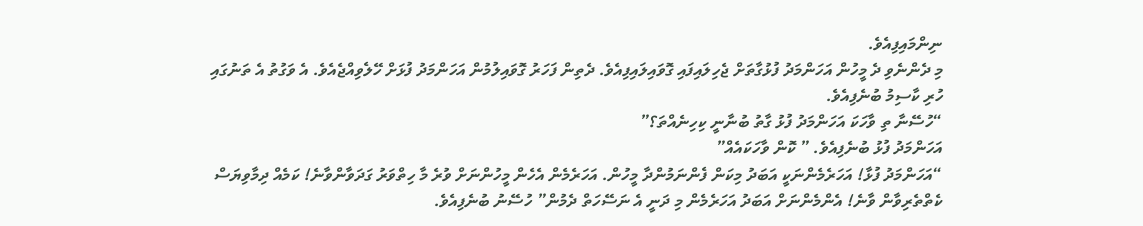ނިންމައިފިއެވެ.
މި ދެންނެވި ދެ މީހުން އަހަންމަދު ފުޅުގާތަށް ޖެހިލައިފައި ގޮވައިލައިފިއެވެ. ދެތިން ފަހަރު ގޮވައިލުމުން އަހަންމަދު ފުޅަށް ހޭލެވިއްޖެއެވެ. އެ ވަގުތު އެ ތަނުގައި ހުރި ކާސިމު ބުނެފިއެވެ.
“ހުސޭނާ ތި ވާހަކަ އަހަންމަދު ފުޅު ގާތު ބުނާނީ ކިހިނެއްތަ؟”
އަހަންމަދު ފުޅު ބުނެފިއެވެ. ” ކޮން ވާހަކައެއް”
“އަހަންމަދު ފުޅާ! އަހަރެމެންނަކީ އަބަދު މިކަން ފެންނަމުންދާ މީހުން. އަހަރެމެން އެހެން މީހުންނަށް ވުރެ މާ ހިތްވަރު ގަދަވާންވާނެ! ކަމެއް ދިމާވިޔަސް ކެތްތެރިވާން ވާނެ! އެންމެންނަށް އަބަދު އަހަރެމެން މި ދަނީ އެ ނަސޭހަތް ދެމުން” ހުސޭނު ބުނެފިއެވެ.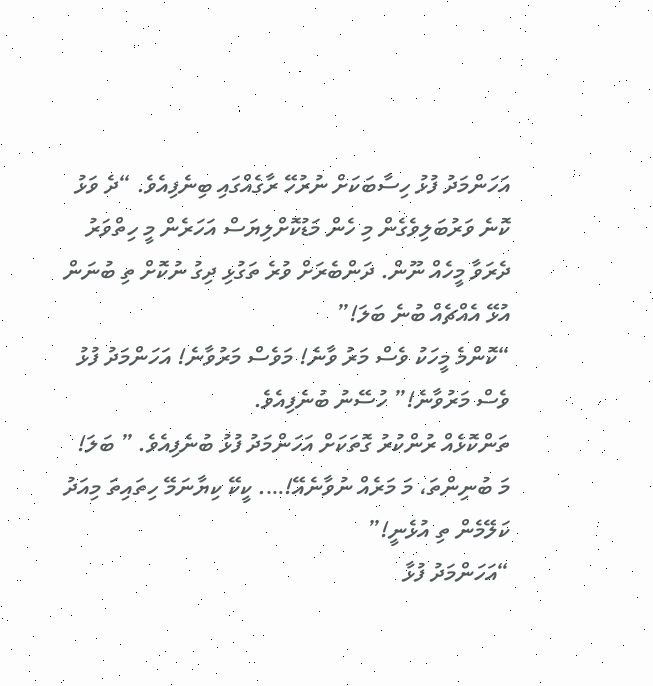އަހަންމަދު ފުޅު ހިސާބަކަށް ނުރުހޭ ރާގެއްގައި ބިނެފިއެވެ. “ދެ ވަޅު ކޮނެ ވަރުބަލިވެގެން މި ހެން މަޑުކޮށްލިޔަސް އަހަރެން މީ ހިތްވަރު ދެރަވާ މީހެއް ނޫން. ދަންބެރަށް ވުރެ ތަގުޅި ދިގު ނުކޮށް ތި ބުނަން އުޅޭ އެއްޗެއް ބުނެ ބަލަ!”
“ކޮންމެ މީހަކު ވެސް މަރު ވާނެ! މަވެސް މަރުވާނެ! އަހަންމަދު ފުޅު ވެސް މަރުވާނެ!” ހުސޭނު ބުނެފިއެވެ.
ތަންކޮޅެއް ރުންކުރު ގޮތަކަށް އަހަންމަދު ފުޅު ބުނެފިއެވެ. ” ބަލަ! މަ ބުނިންތަ، މަ މަރެއް ނުވާނެއޭ!…. ކީކޭ ކިޔާނަމޭ ހިތައިތަ މިއަދު ކަލޭމެން ތި އުޅެނީ!”
“އަހަންމަދު ފުޅާ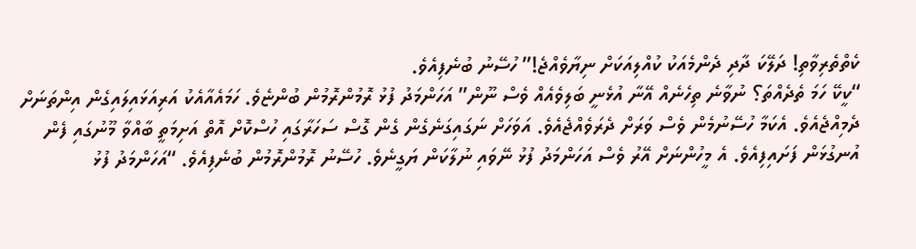ކެތްތެރިވާތި! ދަލޭކަ ދާދި ދެންމެއަކު ކުއްލިއަކަށް ނިޔާވެއްޖެ!” ހުސޭނު ބުނެފިއެވެ.
“ކީކޭ ހަމަ ތެދެއްތަ؟ ނުވާނެ ތިހެނެއް އޭނާ އުޅެނީ ބަލިވެއެއް ވެސް ނޫން” އަހަންމަދު ފުޅު ރޮމުންރޮމުން ބުންޏެވެ. ހަމައެއާއެކު އަރިއަޅައިލައިގެން އިންތަނަށް ދެމިއްޖެއެވެ. އެކަމާ ހުސޭނުމެން ވެސް ވަރަށް ދެރަވެއްޖެއެވެ. އަވަހަށް ނަގައިގަނެގެން ގެން ގޮސް ސަހަރާގައި ހުސްކޮށް އޮތް އަށިމަތީ ބާއްވާ މޫނުގައި ފެން އުނގުޅަން ފަށައިފިއެވެ. އެ މީހުންނަށް އޭރު ވެސް އަހަންމަދު ފުޅު ނޭވައި ނުލާކަން ޔަގީނެވެ. ހުސޭނު ރޮމުންރޮމުން ބުނެފިއެވެ. “އަހަންމަދު ފުޅު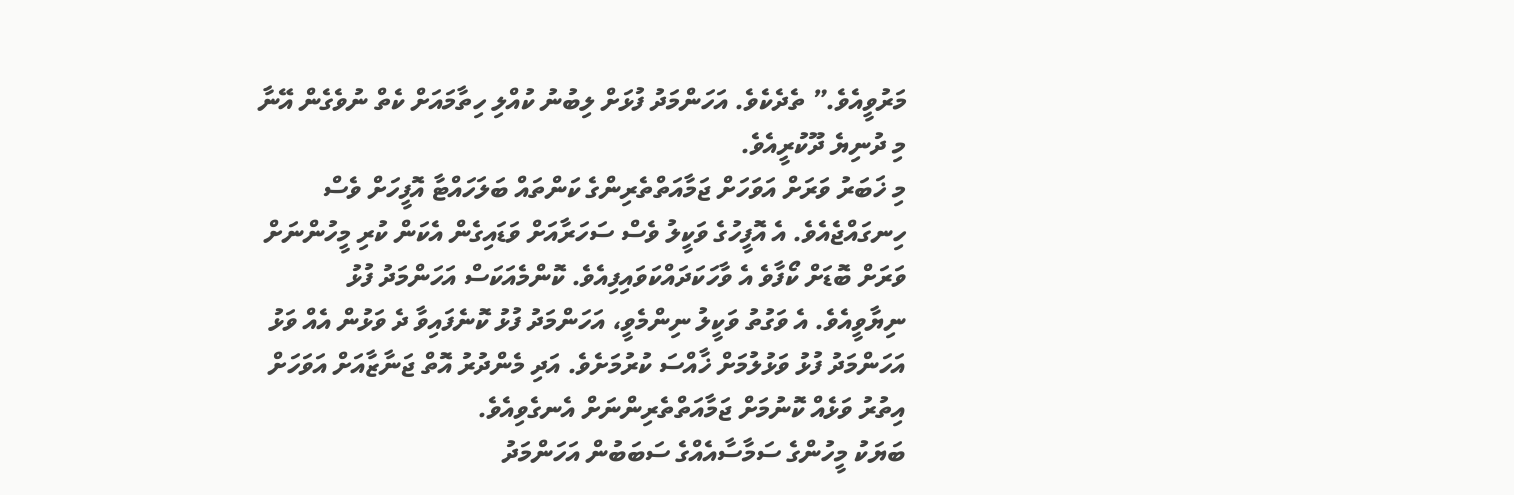މަރުވީއެވެ.” ތެދެކެވެ. އަހަންމަދު ފުޅަށް ލިބުނު ކުއްލި ހިތާމައަށް ކެތް ނުވެގެން އޭނާ މި ދުނިޔެ ދޫކުރީއެވެ.
މި ޚަބަރު ވަރަށް އަވަހަށް ޖަމާއަތްތެރިންގެ ކަންތައް ބަލަހައްޓާ އޮފީހަށް ވެސް ހިނގައްޖެއެވެ. އެ އޮފީހުގެ ވަކީލު ވެސް ސަހަރާއަށް ވަޑައިގެން އެކަން ކުރި މީހުންނަށް ވަރަށް ބޮޑަށް ކޯފާވެ އެ ވާހަކަދައްކަވައިފިއެވެ. ކޮންމެއަކަސް އަހަންމަދު ފުޅު ނިޔާވީއެވެ. އެ ވަގުތު ވަކީލު ނިންމެވީ، އަހަންމަދު ފުޅު ކޮނެފައިވާ ދެ ވަޅުން އެއް ވަޅު އަހަންމަދު ފުޅު ވަޅުލުމަށް ޚާއްސަ ކުރުމަށެވެ. އަދި މެންދުރު އޮތް ޖަނާޒާއަށް އަވަހަށް އިތުރު ވަޅެއް ކޮނުމަށް ޖަމާއަތްތެރިންނަށް އެނގެވިއެވެ.
ބަޔަކު މީހުންގެ ސަމާސާއެއްގެ ސަބަބުން އަހަންމަދު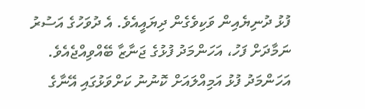ފުޅު ދުނިޔެއިން ވަކިވެގެން ދިޔައީއެވެ. އެ ދުވަހުގެ އަސުރު ނަމާދަށް ފަހު، އަހަންމަދު ފުޅުގެ ޖަނާޒާ ބޭއްވިއްޖެއެވެ. އަހަންމަދު ފުޅު އަމިއްލައަށް ކޮނުނު ކަށްވަޅުގައި އޭނާގެ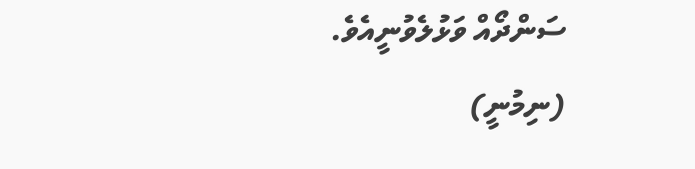ސަންދޯއް ވަޅުލެވުނީއެވެ.
(ނިމުނީ)